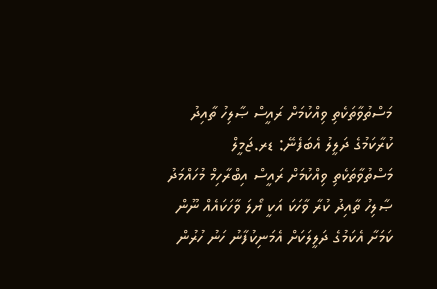މަސްތުވާތަކެތި ވިއްކުމަށް ރައީސް ޞާލިހު ތާއިދު ކުރާކަމުގެ ދަލީލު އެބަފެނޭ: ޑރ.ޖަމީލް
މަސްތުވާތަކެތި ވިއްކުމަށް ރައީސް އިބްރާހިމް މުހައްމަދު ޞާލިހު ތާއިދު ކުރާ ވާހަކަ އަކީ ޔޯލަ ވާހަކައެއް ނޫން ކަމަށާ އެކަމުގެ ދަލީލަކަށް އެމަނިކުފާނު ހަނު ހުރުން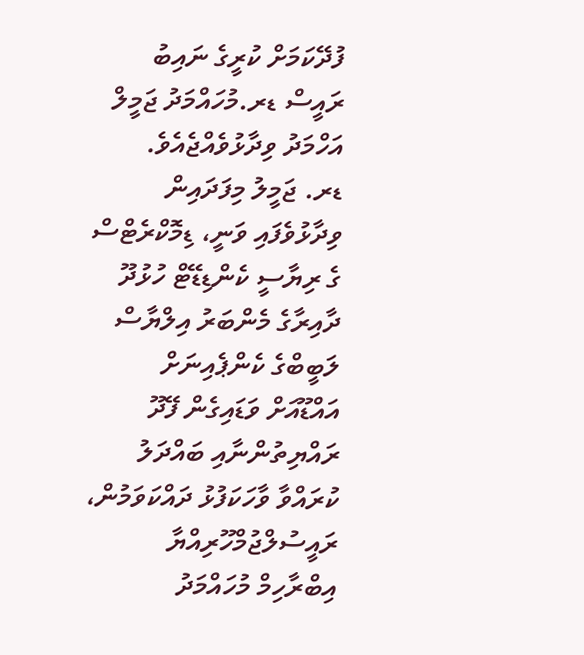ފުދޭކަމަށް ކުރީގެ ނައިބު ރައީސް ޑރ.މުހައްމަދު ޖަމީލް އަހްމަދު ވިދާޅުވެއްޖެއެވެ.
ޑރ. ޖަމީލު މިފަދައިން ވިދާޅުވެފައި ވަނީ، ޑިމޮކްރެޓްސް ގެ ރިޔާސީ ކެންޑިޑޭޓް ހުޅުދޫ ދާއިރާގެ މެންބަރު އިލްޔާސް ލަބީބްގެ ކެންޕެއިނަށް އައްޑޫއަށް ވަޑައިގެން ފޭދޫ ރައްޔިތުންނާއި ބައްދަލު ކުރައްވާ ވާހަކަފުޅު ދައްކަވަމުން، ރައީސުލްޖުމްހޫރިއްޔާ އިބްރާހިމް މުހައްމަދު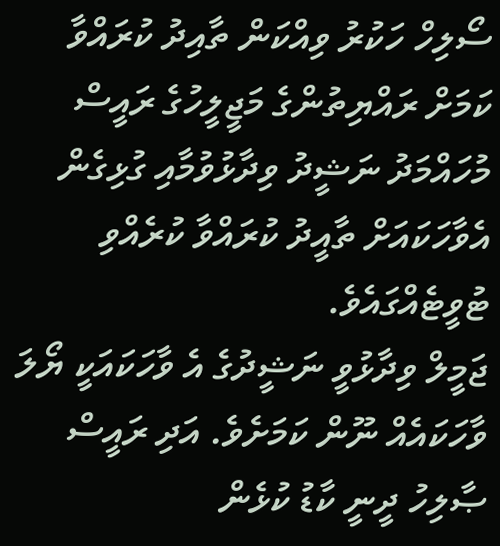ސޯލިހް ހަކުރު ވިއްކަން ތާއިދު ކުރައްވާ ކަމަށް ރައްޔިތުންގެ މަޖީލީހުގެ ރައީސް މުހައްމަދު ނަޝީދު ވިދާޅުވުމާއި ގުޅިގެން އެވާހަކައަށް ތާއީދު ކުރައްވާ ކުރެއްވި ޓުވީޓެއްގައެވެ.
ޖަމީލް ވިދާޅުވީ ނަޝީދުގެ އެ ވާހަކައަކީ ޔޯލަ ވާހަކައެއް ނޫން ކަމަށެވެ. އަދި ރައީސް ޞާލިހު ދީނީ ކާޑު ކުޅެން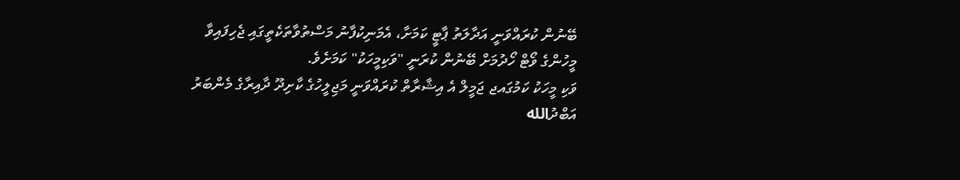ބޭނުން ކުރައްވަނީ އަދާލަތު ޕާޓީ ކަމަށާ، އެމަނިކުފާނު މަސްތުވާތަކެތީގައި ޖެހިފައިވާ މީހުންގެ ވޯޓް ހޯދުމަށް ބޭނުން ކުރަނީ "ވަކިމީހަކު" ކަމަށެވެ.
ވަކި މީހަކު ކަމުގައޖ ޖަމީލް އެ އިޝާރާތް ކުރައްވަނީ މަޖިލީހުގެ ކާށިދޫ ދާއިރާގެ މެންބަރު އަބްދުالله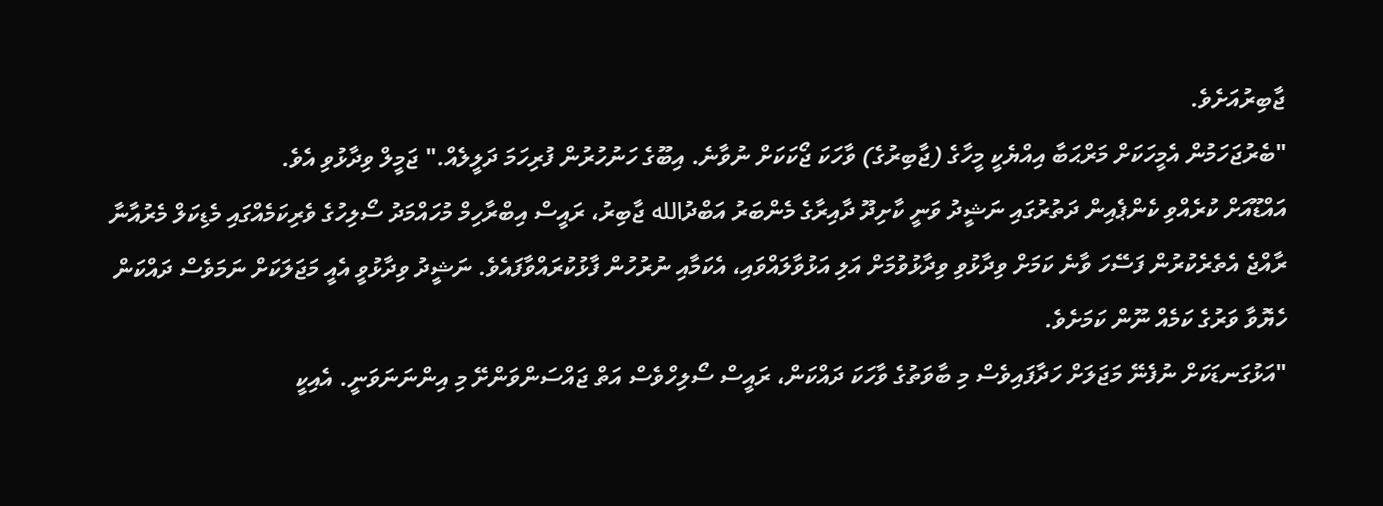ޖާބިރުއަށެވެ.
"ބެރުޖަހަމުން އެމީހަކަށް މަރްޙަބާ އިއްޔެކީ މީހާގެ (ޖާބިރުގެ) ވާހަކަ ޖޯކަކަށް ނުވާނެ. އިބޫގެ ހަނުހުރުން ފުރިހަމަ ދަލީލެއް." ޖަމީލް ވިދާޅުވި އެވެ.
އައްޑޫއަށް ކުރެއްވި ކެންޕެއިން ދަތުރުގައި ނަޝީދު ވަނީ ކާށިދޫ ދާއިރާގެ މެންބަރު އަބްދުالله ޖާބިރު، ރައީސް އިބްރާހިމް މުހައްމަދު ސޯލިހުގެ ވެރިކަމެއްގައި މެޑިކަލް މެރުއާނާ ރާއްޖެ އެތެރެކުރުން ފަސޭހަ ވާނެ ކަމަށް ވިދާޅުވި ވިދާޅުވުމަށް އަލި އަޅުވާލައްވައި، އެކަމާއި ނުރުހުން ފާޅުކުރައްވާފައެވެ. ނަޝީދު ވިދާޅުވީ އެއީ މަޖަލަކަށް ނަމަވެސް ދައްކަން ހެޔޮވާ ވަރުގެ ކަމެއް ނޫން ކަމަށެވެ.
"އަޅުގަނޑަކަށް ނުފެނޭ މަޖަލަށް ހަދާފައިވެސް މި ބާވަތުގެ ވާހަކަ ދައްކަން، ރައީސް ސޯލިހްވެސް އަތް ޖައްސަންވަންށޭ މި އިންނަނަވަނީ. އެއިކީ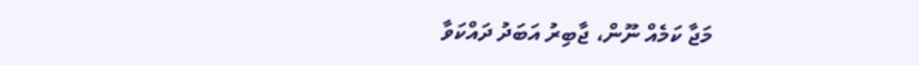މަޖާ ކަމެއް ނޫން، ޖާބިރު އަބަދު ދައްކަވާ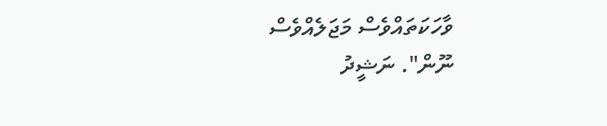ވާހަކަތައްވެސް މަޖަލެއްވެސް ނޫން". ނަޝީދު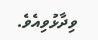ވިދާޅުވިއެވެ.